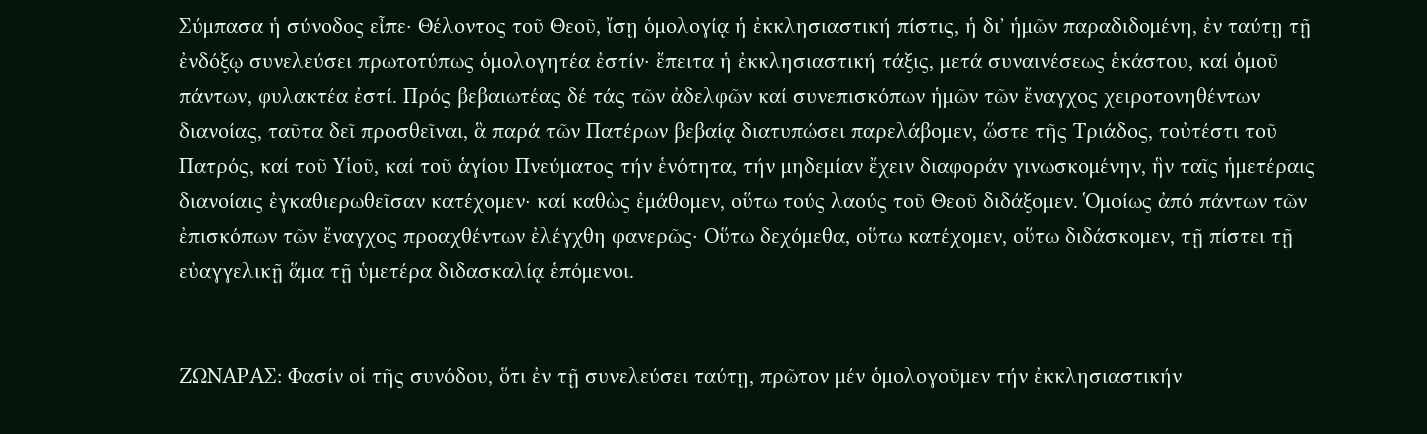Σύμπασα ἡ σύνοδος εἶπε· Θέλοντος τοῦ Θεοῦ, ἴσῃ ὁμολογίᾳ ἡ ἐκκλησιαστική πίστις, ἡ δι᾽ ἡμῶν παραδιδομένη, ἐν ταύτῃ τῇ ἐνδόξῳ συνελεύσει πρωτοτύπως ὁμολογητέα ἐστίν· ἔπειτα ἡ ἐκκλησιαστική τάξις, μετά συναινέσεως ἑκάστου, καί ὁμοῦ πάντων, φυλακτέα ἐστί. Πρός βεβαιωτέας δέ τάς τῶν ἀδελφῶν καί συνεπισκόπων ἡμῶν τῶν ἔναγχος χειροτονηθέντων διανοίας, ταῦτα δεῖ προσθεῖναι, ἃ παρά τῶν Πατέρων βεβαίᾳ διατυπώσει παρελάβομεν, ὥστε τῆς Τριάδος, τοὐτέστι τοῦ Πατρός, καί τοῦ Υἱοῦ, καί τοῦ ἁγίου Πνεύματος τήν ἑνότητα, τήν μηδεμίαν ἔχειν διαφοράν γινωσκομένην, ἣν ταῖς ἡμετέραις διανοίαις ἐγκαθιερωθεῖσαν κατέχομεν· καί καθὼς ἐμάθομεν, οὕτω τούς λαούς τοῦ Θεοῦ διδάξομεν. Ὁμοίως ἀπό πάντων τῶν ἐπισκόπων τῶν ἔναγχος προαχθέντων ἐλέγχθη φανερῶς· Οὕτω δεχόμεθα, οὕτω κατέχομεν, οὕτω διδάσκομεν, τῇ πίστει τῇ εὐαγγελικῇ ἅμα τῇ ὑμετέρα διδασκαλίᾳ ἑπόμενοι.


ΖΩΝΑΡΑΣ: Φασίν οἱ τῆς συνόδου, ὅτι ἐν τῇ συνελεύσει ταύτῃ, πρῶτον μέν ὁμολογοῦμεν τήν ἐκκλησιαστικήν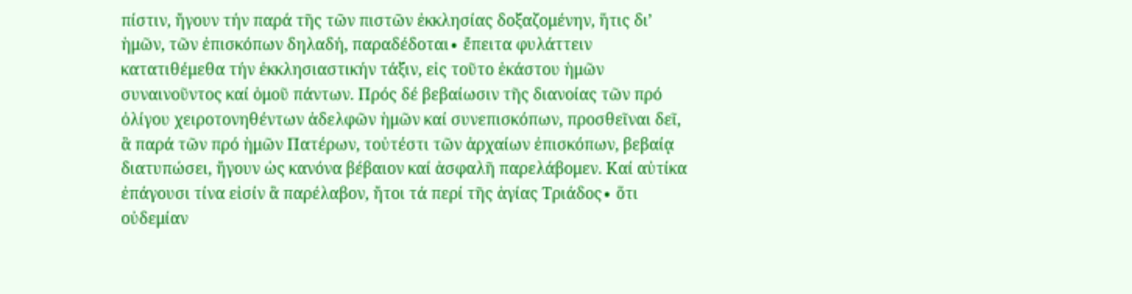πίστιν, ἤγουν τήν παρά τῆς τῶν πιστῶν ἐκκλησίας δοξαζομένην, ἥτις δι’ ἡμῶν, τῶν ἐπισκόπων δηλαδή, παραδέδοται∙ ἔπειτα φυλάττειν κατατιθέμεθα τήν ἐκκλησιαστικήν τάξιν, εἰς τοῦτο ἑκάστου ἡμῶν συναινοῦντος καί ὁμοῦ πάντων. Πρός δέ βεβαίωσιν τῆς διανοίας τῶν πρό ὀλίγου χειροτονηθέντων ἀδελφῶν ἡμῶν καί συνεπισκόπων, προσθεῖναι δεῖ, ἃ παρά τῶν πρό ἡμῶν Πατέρων, τοὐτέστι τῶν ἀρχαίων ἐπισκόπων, βεβαίᾳ διατυπώσει, ἤγουν ὡς κανόνα βέβαιον καί ἀσφαλῆ παρελάβομεν. Καί αὐτίκα ἐπάγουσι τίνα εἰσίν ἃ παρέλαβον, ἤτοι τά περί τῆς ἁγίας Τριάδος∙ ὅτι οὐδεμίαν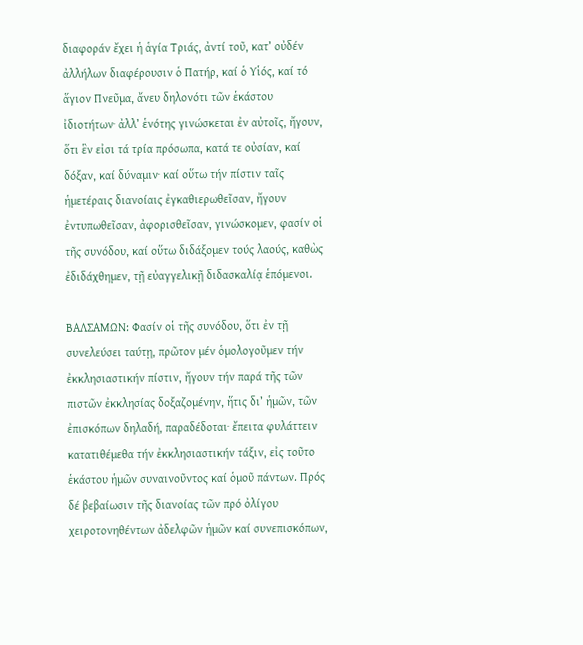διαφοράν ἔχει ἡ ἁγία Τριάς, ἀντί τοῦ, κατ’ οὐδέν ἀλλήλων διαφέρουσιν ὁ Πατήρ, καί ὁ Υἱός, καί τό ἅγιον Πνεῦμα, ἄνευ δηλονότι τῶν ἑκάστου ἰδιοτήτων∙ ἀλλ’ ἑνότης γινώσκεται ἐν αὐτοῖς, ἤγουν, ὅτι ἓν εἰσι τά τρία πρόσωπα, κατά τε οὐσίαν, καί δόξαν, καί δύναμιν∙ καί οὕτω τήν πίστιν ταῖς ἡμετέραις διανοίαις ἐγκαθιερωθεῖσαν, ἤγουν ἐντυπωθεῖσαν, ἀφορισθεῖσαν, γινώσκομεν, φασίν οἱ τῆς συνόδου, καί οὕτω διδάξομεν τούς λαούς, καθὼς ἐδιδάχθημεν, τῇ εὐαγγελικῇ διδασκαλίᾳ ἑπόμενοι.

ΒΑΛΣΑΜΩΝ: Φασίν οἱ τῆς συνόδου, ὅτι ἐν τῇ συνελεύσει ταύτῃ, πρῶτον μέν ὁμολογοῦμεν τήν ἐκκλησιαστικήν πίστιν, ἤγουν τήν παρά τῆς τῶν πιστῶν ἐκκλησίας δοξαζομένην, ἥτις δι’ ἡμῶν, τῶν ἐπισκόπων δηλαδή, παραδέδοται∙ ἔπειτα φυλάττειν κατατιθέμεθα τήν ἐκκλησιαστικήν τάξιν, εἰς τοῦτο ἑκάστου ἡμῶν συναινοῦντος καί ὁμοῦ πάντων. Πρός δέ βεβαίωσιν τῆς διανοίας τῶν πρό ὀλίγου χειροτονηθέντων ἀδελφῶν ἡμῶν καί συνεπισκόπων,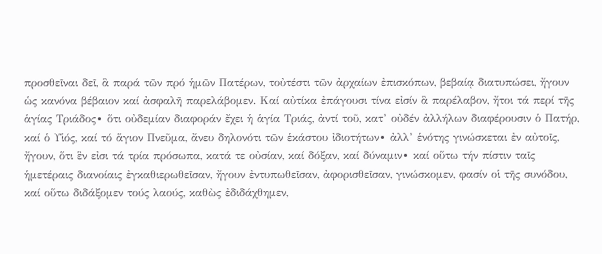προσθεῖναι δεῖ, ἃ παρά τῶν πρό ἡμῶν Πατέρων, τοὐτέστι τῶν ἀρχαίων ἐπισκόπων, βεβαίᾳ διατυπώσει, ἤγουν ὡς κανόνα βέβαιον καί ἀσφαλῆ παρελάβομεν. Καί αὐτίκα ἐπάγουσι τίνα εἰσίν ἃ παρέλαβον, ἤτοι τά περί τῆς ἁγίας Τριάδος∙ ὅτι οὐδεμίαν διαφοράν ἔχει ἡ ἁγία Τριάς, ἀντί τοῦ, κατ’ οὐδέν ἀλλήλων διαφέρουσιν ὁ Πατήρ, καί ὁ Υἱός, καί τό ἅγιον Πνεῦμα, ἄνευ δηλονότι τῶν ἑκάστου ἰδιοτήτων∙ ἀλλ’ ἑνότης γινώσκεται ἐν αὐτοῖς, ἤγουν, ὅτι ἓν εἰσι τά τρία πρόσωπα, κατά τε οὐσίαν, καί δόξαν, καί δύναμιν∙ καί οὕτω τήν πίστιν ταῖς ἡμετέραις διανοίαις ἐγκαθιερωθεῖσαν, ἤγουν ἐντυπωθεῖσαν, ἀφορισθεῖσαν, γινώσκομεν, φασίν οἱ τῆς συνόδου, καί οὕτω διδάξομεν τούς λαούς, καθὼς ἐδιδάχθημεν,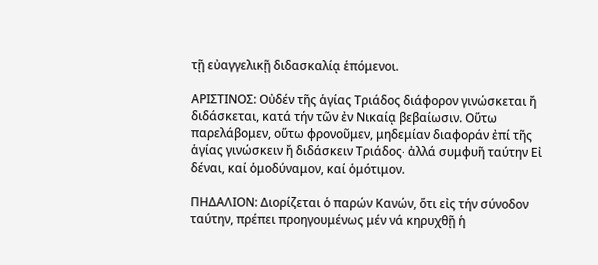τῇ εὐαγγελικῇ διδασκαλίᾳ ἑπόμενοι.

ΑΡΙΣΤΙΝΟΣ: Οὐδέν τῆς ἁγίας Τριάδος διάφορον γινώσκεται ἤ διδάσκεται, κατά τήν τῶν ἐν Νικαίᾳ βεβαίωσιν. Οὕτω παρελάβομεν, οὕτω φρονοῦμεν, μηδεμίαν διαφοράν ἐπί τῆς ἁγίας γινώσκειν ἤ διδάσκειν Τριάδος∙ ἀλλά συμφυῆ ταύτην Εἰ δέναι, καί ὁμοδύναμον, καί ὁμότιμον.

ΠΗΔΑΛΙΟΝ: Διορίζεται ὁ παρών Κανών, ὅτι εἰς τήν σύνοδον ταύτην, πρέπει προηγουμένως μέν νά κηρυχθῇ ἡ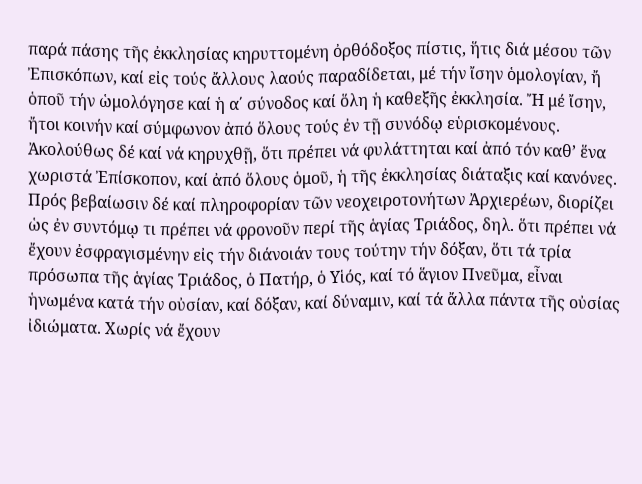παρά πάσης τῆς ἐκκλησίας κηρυττομένη ὀρθόδοξος πίστις, ἥτις διά μέσου τῶν Ἐπισκόπων, καί εἰς τούς ἄλλους λαούς παραδίδεται, μέ τήν ἴσην ὁμολογίαν, ἤ ὁποῦ τήν ὡμολόγησε καί ἡ α΄ σύνοδος καί ὅλη ἡ καθεξῆς ἐκκλησία. Ἤ μέ ἴσην, ἤτοι κοινήν καί σύμφωνον ἀπό ὅλους τούς ἐν τῇ συνόδῳ εὑρισκομένους. Ἀκολούθως δέ καί νά κηρυχθῇ, ὅτι πρέπει νά φυλάττηται καί ἀπό τόν καθ’ ἕνα χωριστά Ἐπίσκοπον, καί ἀπό ὅλους ὁμοῦ, ἡ τῆς ἐκκλησίας διάταξις καί κανόνες. Πρός βεβαίωσιν δέ καί πληροφορίαν τῶν νεοχειροτονήτων Ἀρχιερέων, διορίζει ὡς ἐν συντόμῳ τι πρέπει νά φρονοῦν περί τῆς ἁγίας Τριάδος, δηλ. ὅτι πρέπει νά ἔχουν ἐσφραγισμένην εἰς τήν διάνοιάν τους τούτην τήν δόξαν, ὅτι τά τρία πρόσωπα τῆς ἁγίας Τριάδος, ὁ Πατήρ, ὁ Υἱός, καί τό ἅγιον Πνεῦμα, εἶναι ἡνωμένα κατά τήν οὐσίαν, καί δόξαν, καί δύναμιν, καί τά ἄλλα πάντα τῆς οὐσίας ἰδιώματα. Χωρίς νά ἔχουν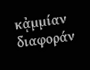κᾀμμίαν διαφοράν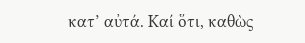κατ’ αὐτά. Καί ὅτι, καθὼς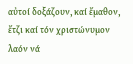αὐτοί δοξάζουν, καί ἔμαθον, ἔτζι καί τόν χριστώνυμον λαόν νά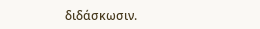διδάσκωσιν.